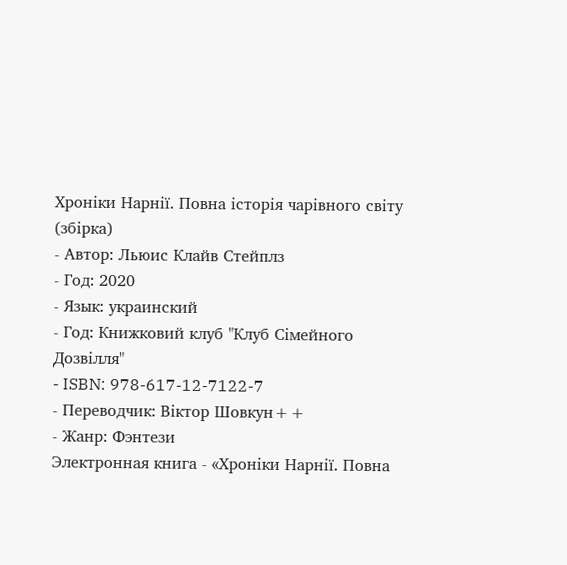Хронiки Нарнії. Повна історія чарівного світу (збірка)
- Автор: Льюис Клайв Стейплз
- Год: 2020
- Язык: украинский
- Год: Книжковий клуб "Клуб Сімейного Дозвілля"
- ISBN: 978-617-12-7122-7
- Переводчик: Віктор Шовкун++
- Жанр: Фэнтези
Электронная книга - «Хронiки Нарнії. Повна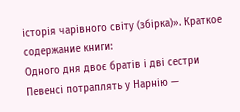історія чарівного світу (збірка)». Краткое содержание книги:
Одного дня двоє братів і дві сестри Певенсі потраплять у Нарнію —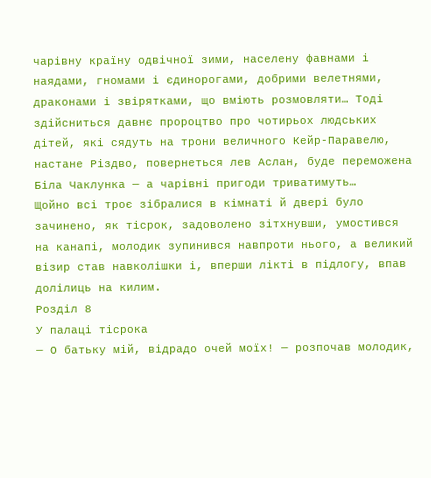чарівну країну одвічної зими, населену фавнами і наядами, гномами і єдинорогами, добрими велетнями, драконами і звірятками, що вміють розмовляти… Тоді здійсниться давнє пророцтво про чотирьох людських дітей, які сядуть на трони величного Кейр-Паравелю, настане Різдво, повернеться лев Аслан, буде переможена Біла Чаклунка — а чарівні пригоди триватимуть…
Щойно всі троє зібралися в кімнаті й двері було зачинено, як тісрок, задоволено зітхнувши, умостився на канапі, молодик зупинився навпроти нього, а великий візир став навколішки і, вперши лікті в підлогу, впав долілиць на килим.
Розділ 8
У палаці тісрока
— О батьку мій, відрадо очей моїх! — розпочав молодик,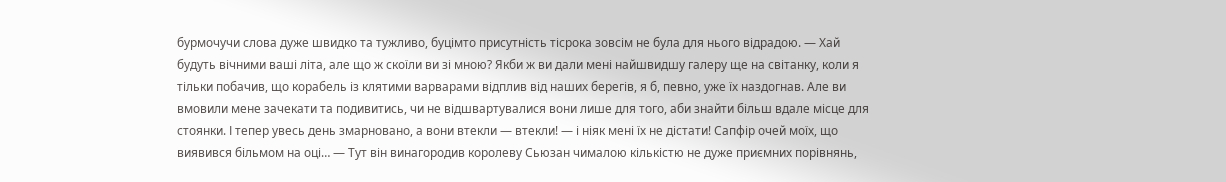бурмочучи слова дуже швидко та тужливо, буцімто присутність тісрока зовсім не була для нього відрадою. — Хай будуть вічними ваші літа, але що ж скоїли ви зі мною? Якби ж ви дали мені найшвидшу галеру ще на світанку, коли я тільки побачив, що корабель із клятими варварами відплив від наших берегів, я б, певно, уже їх наздогнав. Але ви вмовили мене зачекати та подивитись, чи не відшвартувалися вони лише для того, аби знайти більш вдале місце для стоянки. І тепер увесь день змарновано, а вони втекли — втекли! — і ніяк мені їх не дістати! Сапфір очей моїх, що виявився більмом на оці… — Тут він винагородив королеву Сьюзан чималою кількістю не дуже приємних порівнянь,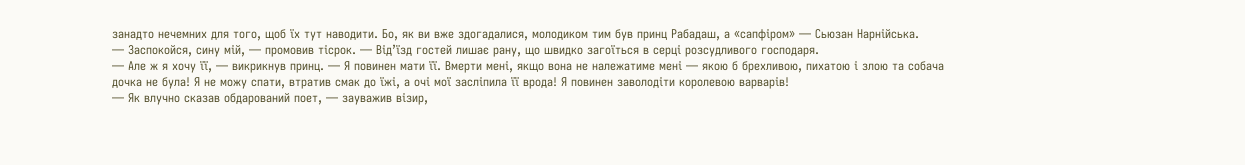занадто нечемних для того, щоб їх тут наводити. Бо, як ви вже здогадалися, молодиком тим був принц Рабадаш, а «сапфіром» — Сьюзан Нарнійська.
— Заспокойся, сину мій, — промовив тісрок. — Від’їзд гостей лишає рану, що швидко загоїться в серці розсудливого господаря.
— Але ж я хочу її, — викрикнув принц. — Я повинен мати її. Вмерти мені, якщо вона не належатиме мені — якою б брехливою, пихатою і злою та собача дочка не була! Я не можу спати, втратив смак до їжі, а очі мої засліпила її врода! Я повинен заволодіти королевою варварів!
— Як влучно сказав обдарований поет, — зауважив візир,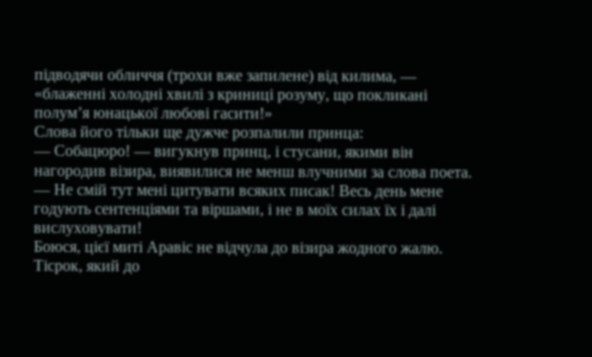підводячи обличчя (трохи вже запилене) від килима, — «блаженні холодні хвилі з криниці розуму, що покликані полум’я юнацької любові гасити!»
Слова його тільки ще дужче розпалили принца:
— Собацюро! — вигукнув принц, і стусани, якими він нагородив візира, виявилися не менш влучними за слова поета. — Не смій тут мені цитувати всяких писак! Весь день мене годують сентенціями та віршами, і не в моїх силах їх і далі вислуховувати!
Боюся, цієї миті Аравіс не відчула до візира жодного жалю.
Тісрок, який до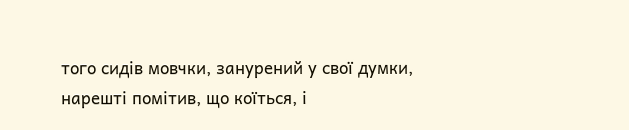того сидів мовчки, занурений у свої думки, нарешті помітив, що коїться, і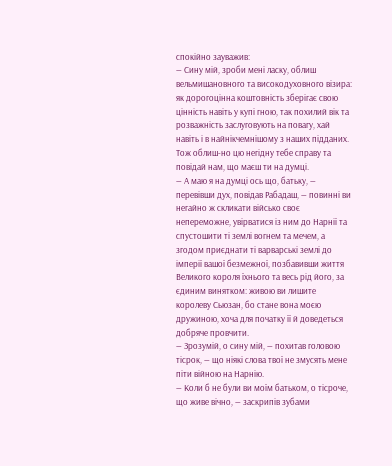спокійно зауважив:
— Сину мій, зроби мені ласку, облиш вельмишановного та високодуховного візира: як дорогоцінна коштовність зберігає свою цінність навіть у купі гною, так похилий вік та розважність заслуговують на повагу, хай навіть і в найнікчемнішому з наших підданих. Тож облиш-но цю негідну тебе справу та повідай нам, що маєш ти на думці.
— А маю я на думці ось що, батьку, — перевівши дух, повідав Рабадаш, — повинні ви негайно ж скликати військо своє непереможне, увірватися із ним до Нарнії та спустошити ті землі вогнем та мечем, а згодом приєднати ті варварські землі до імперії вашої безмежної, позбавивши життя Великого короля їхнього та весь рід його, за єдиним винятком: живою ви лишите королеву Сьюзан, бо стане вона моєю дружиною, хоча для початку її й доведеться добряче провчити.
— Зрозумій, о сину мій, — похитав головою тісрок, — що ніякі слова твої не змусять мене піти війною на Нарнію.
— Коли б не були ви моїм батьком, о тісроче, що живе вічно, — заскрипів зубами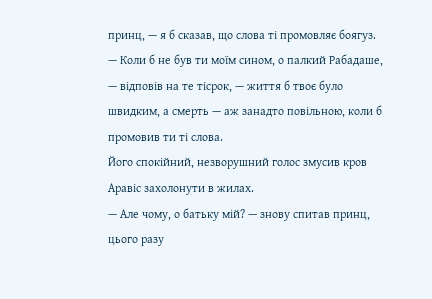принц, — я б сказав, що слова ті промовляє боягуз.
— Коли б не був ти моїм сином, о палкий Рабадаше, — відповів на те тісрок, — життя б твоє було швидким, а смерть — аж занадто повільною, коли б промовив ти ті слова.
Його спокійний, незворушний голос змусив кров Аравіс захолонути в жилах.
— Але чому, о батьку мій? — знову спитав принц, цього разу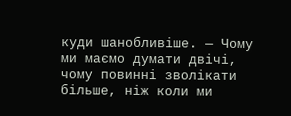куди шанобливіше. — Чому ми маємо думати двічі, чому повинні зволікати більше, ніж коли ми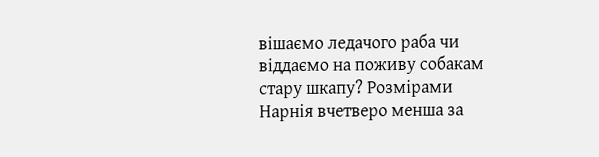вішаємо ледачого раба чи віддаємо на поживу собакам стару шкапу? Розмірами Нарнія вчетверо менша за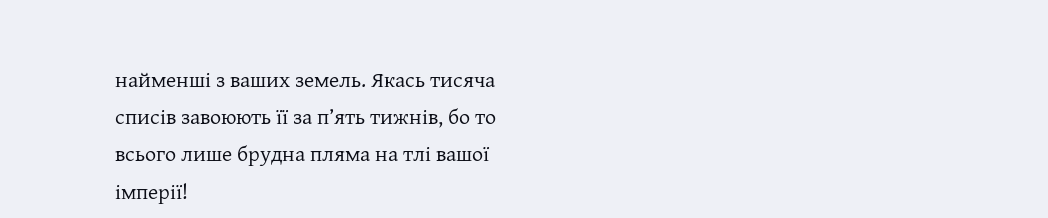найменші з ваших земель. Якась тисяча списів завоюють її за п’ять тижнів, бо то всього лише брудна пляма на тлі вашої імперії!